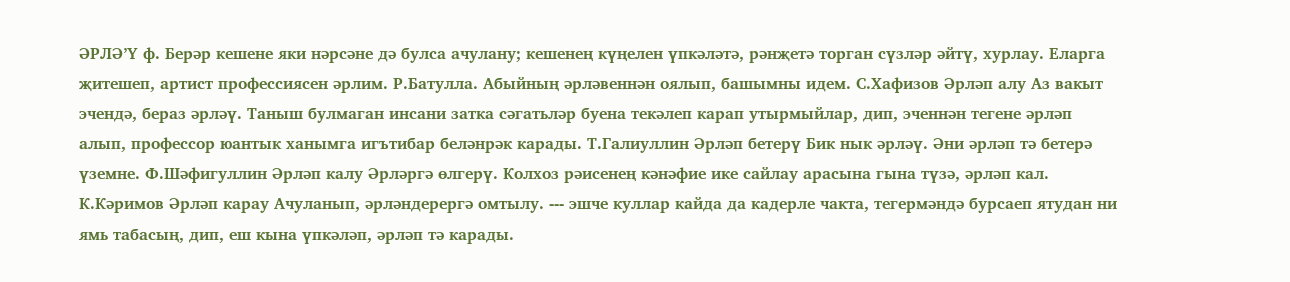ӘРЛӘ’Ү ф. Берәр кешене яки нәрсәне дә булса ачулану; кешенең күңелен үпкәләтә, рәнҗетә торган сүзләр әйтү, хурлау. Еларга җитешеп, артист профессиясен әрлим. Р.Батулла. Абыйның әрләвеннән оялып, башымны идем. С.Хафизов Әрләп алу Аз вакыт эчендә, бераз әрләү. Таныш булмаган инсани затка сәгатьләр буена текәлеп карап утырмыйлар, дип, эченнән тегене әрләп алып, профессор юантык ханымга игътибар беләнрәк карады. Т.Галиуллин Әрләп бетерү Бик нык әрләү. Әни әрләп тә бетерә үземне. Ф.Шәфигуллин Әрләп калу Әрләргә өлгерү. Колхоз рәисенең кәнәфие ике сайлау арасына гына түзә, әрләп кал. К.Кәримов Әрләп карау Ачуланып, әрләндерергә омтылу. --- эшче куллар кайда да кадерле чакта, тегермәндә бурсаеп ятудан ни ямь табасың, дип, еш кына үпкәләп, әрләп тә карады.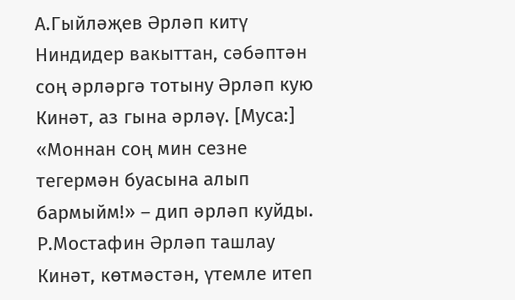А.Гыйләҗев Әрләп китү Ниндидер вакыттан, сәбәптән соң әрләргә тотыну Әрләп кую Кинәт, аз гына әрләү. [Муса:] «Моннан соң мин сезне тегермән буасына алып бармыйм!» – дип әрләп куйды. Р.Мостафин Әрләп ташлау Кинәт, көтмәстән, үтемле итеп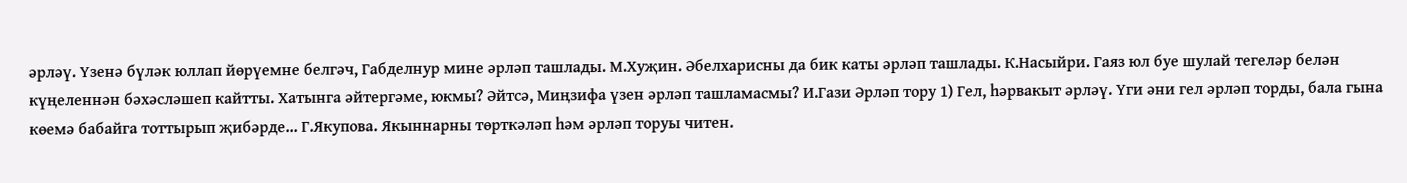әрләү. Үзенә бүләк юллап йөрүемне белгәч, Габделнур мине әрләп ташлады. М.Хуҗин. Әбелхарисны да бик каты әрләп ташлады. К.Насыйри. Гаяз юл буе шулай тегеләр белән күңеленнән бәхәсләшеп кайтты. Хатынга әйтергәме, юкмы? Әйтсә, Миңзифа үзен әрләп ташламасмы? И.Гази Әрләп тору 1) Гел, һәрвакыт әрләү. Үги әни гел әрләп торды, бала гына көемә бабайга тоттырып җибәрде... Г.Якупова. Якыннарны төрткәләп һәм әрләп торуы читен.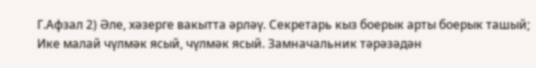Г.Афзал 2) Әле, хәзерге вакытта әрләү. Секретарь кыз боерык арты боерык ташый; Ике малай чүлмәк ясый, чүлмәк ясый. Замначальник тәрәзәдән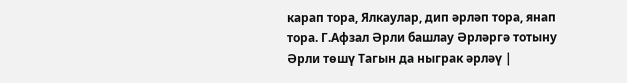карап тора, Ялкаулар, дип әрләп тора, янап тора. Г.Афзал Әрли башлау Әрләргә тотыну Әрли төшү Тагын да ныграк әрләү |